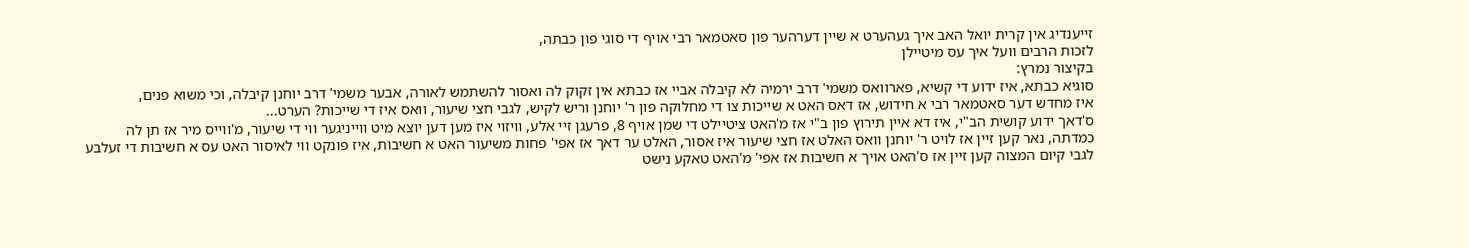זייענדיג אין קרית יואל האב איך געהערט א שיין דערהער פון סאטמאר רבי אויף די סוגי פון כבתה,
לזכות הרבים וועל איך עס מיטיילן
בקיצור נמרץ:
סוגיא כבתא, איז ידוע די קשיא, פארוואס משמי' דרב ירמיה לא קיבלה אביי אז כבתא אין זקוק לה ואסור להשתמש לאורה, אבער משמי' דרב יוחנן קיבלה, וכי משוא פנים,
איז מחדש דער סאטמאר רבי א חידוש, אז דאס האט א שייכות צו די מחלוקה פון ר' יוחנן וריש לקיש, לגבי חצי שיעור, וואס איז די שייכות? הערט...
ס'דאך ידוע קושית הב"י, איז דא איין תירוץ פון ב"י אז מ'האט ציטיילט די שמן אויף 8, פרעגן זיי אלע, וויזוי איז מען דען יוצא מיט ווייניגער ווי די שיעור, מ'ווייס מיר אז תן לה כמדתה, נאר קען זיין אז לויט ר' יוחנן וואס האלט אז חצי שיעור איז אסור, האלט ער דאך אז אפי' פחות משיעור האט א חשיבות, איז פונקט ווי לאיסור האט עס א חשיבות די זעלבע לגבי קיום המצוה קען זיין אז ס'האט אויך א חשיבות אז אפי' מ'האט טאקע נישט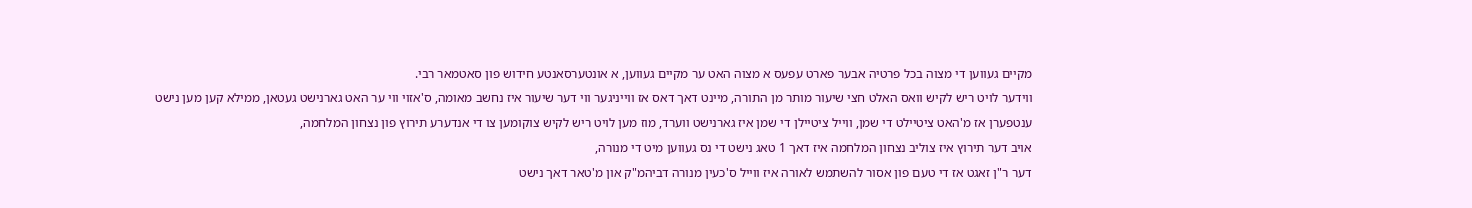מקיים געווען די מצוה בכל פרטיה אבער פארט עפעס א מצוה האט ער מקיים געווען, א אונטערסאנטע חידוש פון סאטמאר רבי.
ווידער לויט ריש לקיש וואס האלט חצי שיעור מותר מן התורה, מיינט דאך דאס אז ווייניגער ווי דער שיעור איז נחשב מאומה, ס'אזוי ווי ער האט גארנישט געטאן, ממילא קען מען נישט ענטפערן אז מ'האט ציטיילט די שמן, ווייל ציטיילן די שמן איז גארנישט ווערד, מוז מען לויט ריש לקיש צוקומען צו די אנדערע תירוץ פון נצחון המלחמה,
אויב דער תירוץ איז צוליב נצחון המלחמה איז דאך 1 טאג נישט די נס געווען מיט די מנורה,
דער ר"ן זאגט אז די טעם פון אסור להשתמש לאורה איז ווייל ס'כעין מנורה דביהמ"ק און מ'טאר דאך נישט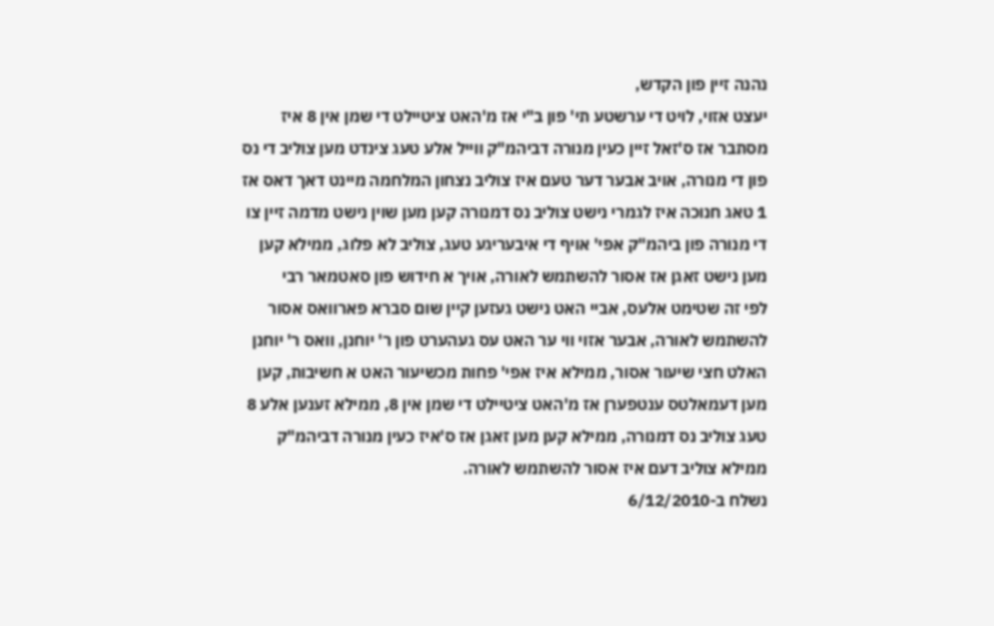נהנה זיין פון הקדש,
יעצט אזוי, לויט די ערשטע תי' פון ב"י אז מ'האט ציטיילט די שמן אין 8 איז מסתבר אז ס'זאל זיין כעין מנורה דביהמ"ק ווייל אלע טעג צינדט מען צוליב די נס פון די מנורה, אויב אבער דער טעם איז צוליב נצחון המלחמה מיינט דאך דאס אז 1 טאג חנוכה איז לגמרי נישט צוליב נס דמנורה קען מען שוין נישט מדמה זיין צו די מנורה פון ביהמ"ק אפי' אויף די איבעריגע טעג, צוליב לא פלוג, ממילא קען מען נישט זאגן אז אסור להשתמש לאורה, אויך א חידוש פון סאטמאר רבי
לפי זה שטימט אלעס, אביי האט נישט געזען קיין שום סברא פארוואס אסור להשתמש לאורה, אבער אזוי ווי ער האט עס געהערט פון ר' יוחנן, וואס ר' יוחנן האלט חצי שיעור אסור, ממילא איז אפי' פחות מכשיעור האט א חשיבות, קען מען דעמאלטס ענטפערן אז מ'האט ציטיילט די שמן אין 8, ממילא זענען אלע 8 טעג צוליב נס דמנורה, ממילא קען מען זאגן אז ס'איז כעין מנורה דביהמ"ק ממילא צוליב דעם איז אסור להשתמש לאורה.
נשלח ב-6/12/2010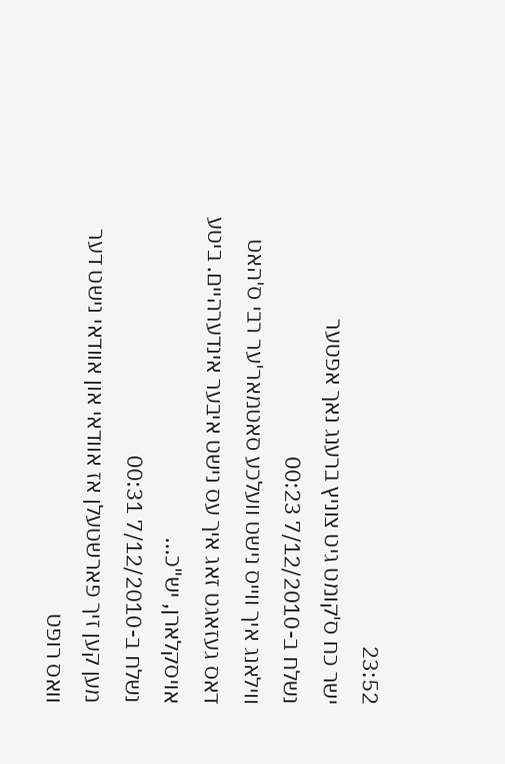23:52
ישר כח ס'קומט גיט צוניץ ברענג נאך אפטער
נשלח ב-7/12/2010 00:23
ווילאנג איך ווייס נישט וועלכע סאטמאר'ער רבי ס'האט דאס געזאגט זאג איך עס נישט איבער אינדערהיים. ביטע אויסקלארן, יש"כ...
נשלח ב-7/12/2010 00:31
מען קען זיך פארשטעלן אז אוודאי און אוודאי נישט דער וואס רופט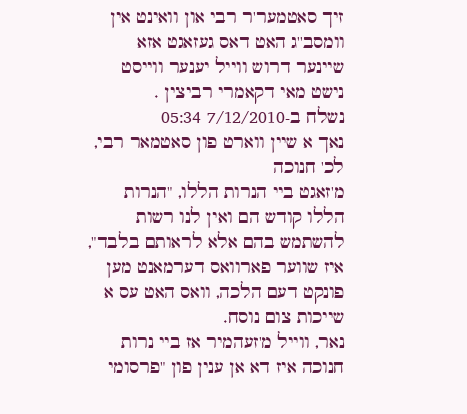זיך סאטמער'ר רבי און וואינט אין וומסב''ג האט דאס געזאגט אזא שיינער דרוש ווייל יענער ווייסט נישט מאי דקאמרי רביצין .
נשלח ב-7/12/2010 05:34
נאך א שיין ווארט פון סאטמאר רבי, לכ' חנוכה
מ'זאגט ביי הנרות הללו, "הנרות הללו קודש הם ואין לנו רשות להשתמש בהם אלא לראותם בלבד", איז שווער פארוואס דערמאנט מען פונקט דעם הלכה, וואס האט עס א שייכות צום נוסח.
נאר, ווייל מ'זעהמיר אז ביי נרות חנוכה איז דא אן ענין פון "פרסומי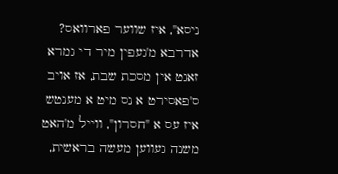ניסא", איז שווער פארוואס? אדרבא מ'געפין מיר די גמרא זאגט אין מסכת שבת, אז אויב ס'פאסירט א נס מיט א מענטש איז עס א "חסרון", ווייל מ'האט משנה געווען מעשה בראשית,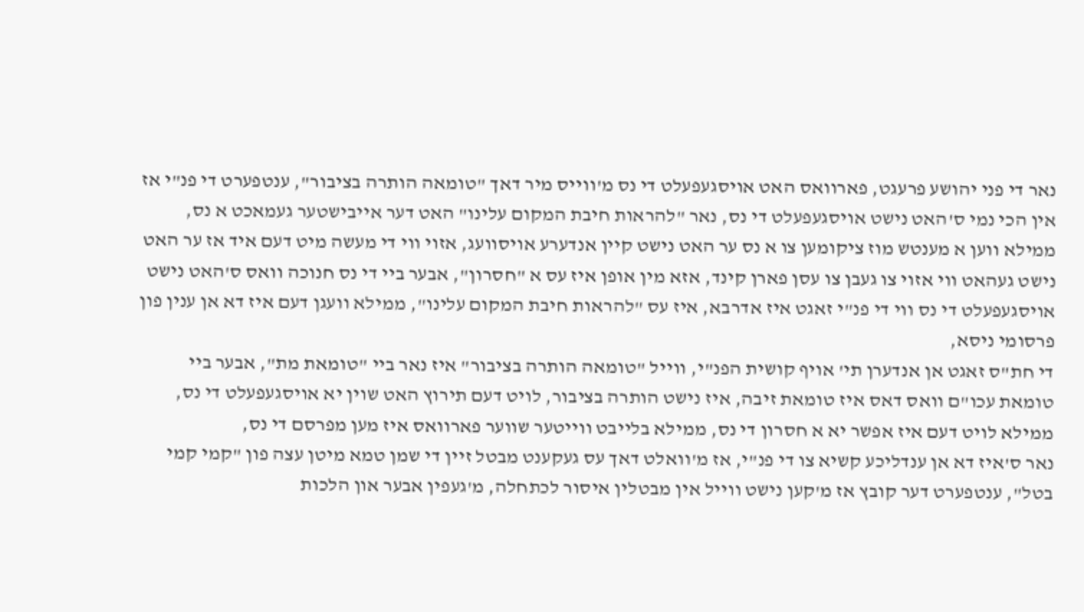נאר די פני יהושע פרעגט, פארוואס האט אויסגעפעלט די נס מ'ווייס מיר דאך "טומאה הותרה בציבור", ענטפערט די פנ"י אז אין הכי נמי ס'האט נישט אויסגעפעלט די נס, נאר "להראות חיבת המקום עלינו" האט דער אייבישטער געמאכט א נס,
ממילא ווען א מענטש מוז ציקומען צו א נס ער האט נישט קיין אנדערע אויסוועג, אזוי ווי די מעשה מיט דעם איד אז ער האט נישט געהאט ווי אזוי צו געבן צו עסן פארן קינד, אזא מין אופן איז עס א "חסרון", אבער ביי די נס חנוכה וואס ס'האט נישט אויסגעפעלט די נס ווי די פנ"י זאגט איז אדרבא, איז עס "להראות חיבת המקום עלינו", ממילא וועגן דעם איז דא אן ענין פון פרסומי ניסא,
די חת"ס זאגט אן אנדערן תי' אויף קושית הפנ"י, ווייל "טומאה הותרה בציבור" איז נאר ביי "טומאת מת", אבער ביי טומאת עכו"ם וואס דאס איז טומאת זיבה, איז נישט הותרה בציבור, לויט דעם תירוץ האט שוין יא אויסגעפעלט די נס, ממילא לויט דעם איז אפשר יא א חסרון די נס, ממילא בלייבט ווייטער שווער פארוואס איז מען מפרסם די נס,
נאר ס'איז דא אן ענדליכע קשיא צו די פנ"י, אז מ'וואלט דאך עס געקענט מבטל זיין די שמן טמא מיטן עצה פון "קמי קמי בטל", ענטפערט דער קובץ אז מ'קען נישט ווייל אין מבטלין איסור לכתחלה, מ'געפין אבער און הלכות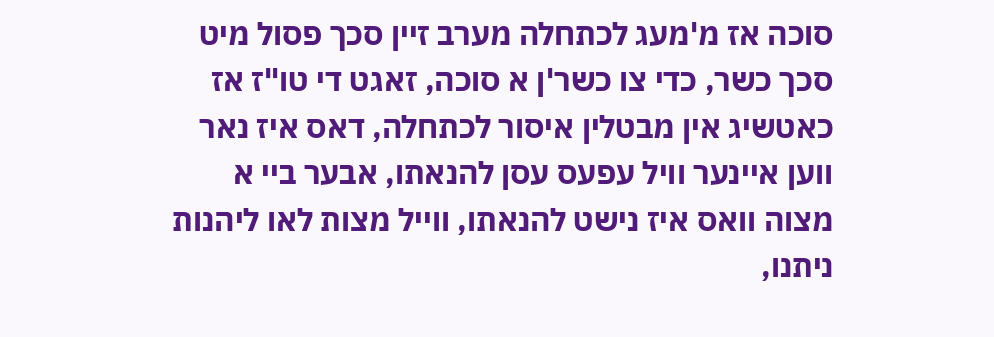סוכה אז מ'מעג לכתחלה מערב זיין סכך פסול מיט סכך כשר, כדי צו כשר'ן א סוכה, זאגט די טו"ז אז כאטשיג אין מבטלין איסור לכתחלה, דאס איז נאר ווען איינער וויל עפעס עסן להנאתו, אבער ביי א מצוה וואס איז נישט להנאתו, ווייל מצות לאו ליהנות ניתנו,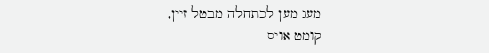מעג מען לכתחלה מבטל זיין,
קומט אויס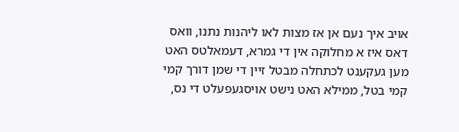אויב איך נעם אן אז מצות לאו ליהנות נתנו, וואס דאס איז א מחלוקה אין די גמרא, דעמאלטס האט מען געקענט לכתחלה מבטל זיין די שמן דורך קמי קמי בטל, ממילא האט נישט אויסגעפעלט די נס,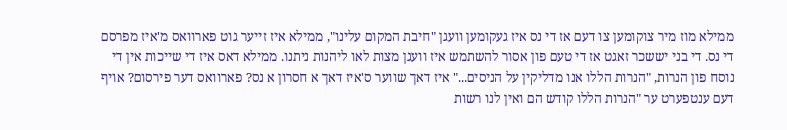ממילא מוז מיר צוקומען צו דעם אז די נס איז געקומען וועגן "חיבת המקום עלינו", ממילא איז זייער גוט פארוואס מ'איז מפרסם די נס. די בני יששכר זאגט אז די טעם פון אסור להשתמש איז וועגן מצות לאו ליהנות ניתנו. ממילא דאס איז די שייכות אין די נוסח פון הנרות, "הנרות הללו אנו מדליקין על הניסים..." איז דאך שווער ס'איז דאך א חסרון א נס? פארוואס דער פירסום? אויף דעם ענטפערט ער "הנרות הללו קודש הם ואין לנו רשות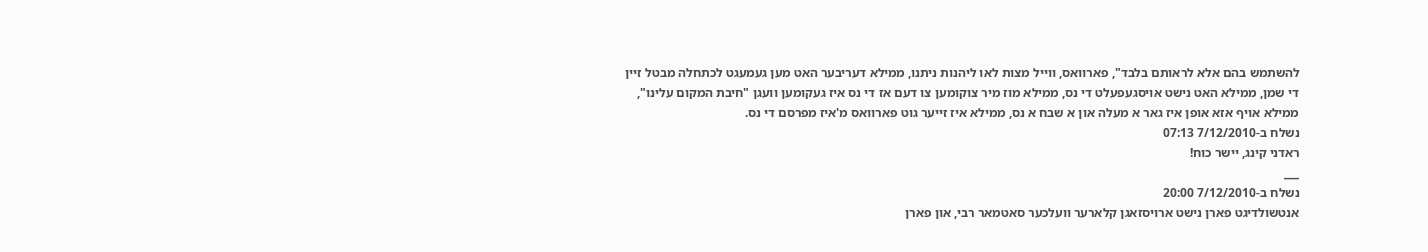להשתמש בהם אלא לראותם בלבד", פארוואס, ווייל מצות לאו ליהנות ניתנו, ממילא דעריבער האט מען געמעגט לכתחלה מבטל זיין די שמן, ממילא האט נישט אויסגעפעלט די נס, ממילא מוז מיר צוקומען צו דעם אז די נס איז געקומען וועגן "חיבת המקום עלינו", ממילא אויף אזא אופן איז גאר א מעלה און א שבח א נס, ממילא איז זייער גוט פארוואס מ'איז מפרסם די נס.
נשלח ב-7/12/2010 07:13
ראדני קינג, יישר כוח!
___
נשלח ב-7/12/2010 20:00
אנטשולדיגט פארן נישט ארויסזאגן קלארער וועלכער סאטמאר רבי, און פארן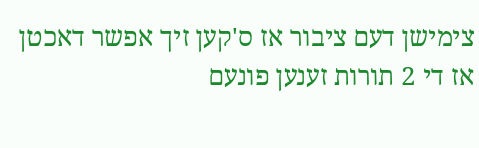צימישן דעם ציבור אז ס'קען זיך אפשר דאכטן אז די 2 תורות זענען פונעם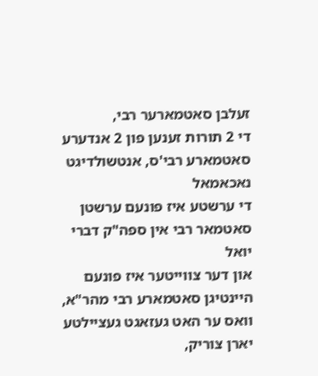זעלבן סאטמארער רבי,
די 2 תורות זענען פון 2 אנדערע סאטמארע רבי'ס, אנטשולדיגט נאכאמאל
די ערשטע איז פונעם ערשטן סאטמאר רבי אין ספה"ק דברי יואל
און דער צווייטער איז פונעם היינטיגן סאטמארע רבי מהר"א, וואס ער האט געזאגט געציילטע יארן צוריק,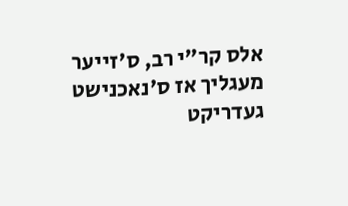אלס קר"י רב, ס'זייער מעגליך אז ס'נאכנישט געדריקט